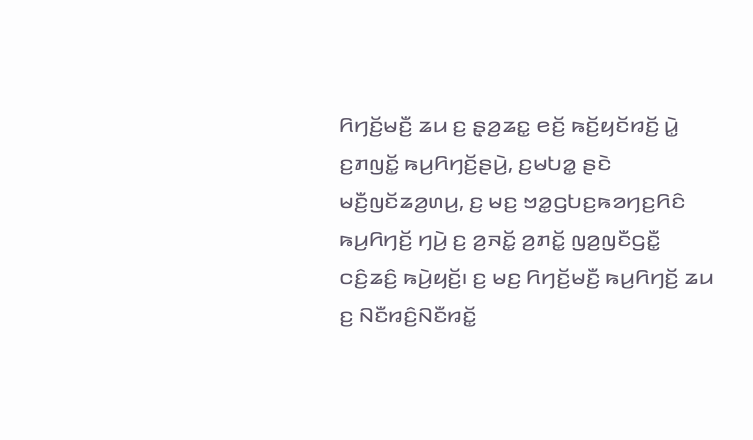ꤖꤚꤢꤩ꤬ꤗꤢꤪ꤬ ꤘꤣ ꤢ꤬ ꤔ꤫ꤤ꤬ꤘꤢ꤭ ꤕꤢꤩ꤬ ꤒꤢꤩ꤬ꤟꤢꤩꤙꤢꤩ꤬ ꤣꤧ꤭ ꤢ꤬ꤊꤜꤢꤩ꤭ ꤒꤣ꤬ꤖꤚꤢꤩ꤬ꤔꤣꤧ꤬, ꤢ꤬ꤗꤝꤤ꤭ ꤔꤢꤧ ꤗꤢꤪ꤬ꤜꤢꤩꤘꤤ꤬ꤛꤣ꤬, ꤢ꤬ ꤗꤢ꤬ ꤠꤤ꤭ꤞꤝꤢ꤬ꤒꤤꤚꤢ꤬ꤖꤢꤨ ꤒꤣ꤬ꤖꤚꤢꤩ꤬ ꤚꤣꤧ꤬ ꤢ꤬ ꤤ꤬ꤏꤢꤩ꤭ ꤤ꤬ꤊꤢꤩ꤭ ꤜꤤ꤬ꤜꤢꤪꤞꤢꤪ꤭ ꤍꤢꤨ꤬ꤘꤢꤨ꤬ ꤒꤣꤧ꤬ꤟꤢꤩ꤬꤯ ꤢ꤬ ꤗꤢ꤬ ꤖꤚꤢꤩ꤬ꤗꤢꤪ꤬ ꤒꤣ꤬ꤖꤚꤢꤩ꤬ ꤘꤣ ꤢ꤬ ꤡꤢꤪꤙꤢꤨ꤬ꤡꤢꤪꤙꤢꤩ꤭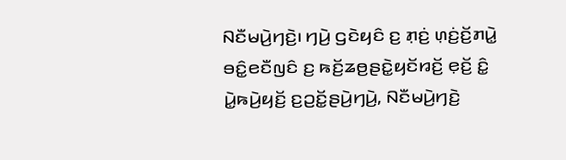ꤡꤢꤪꤗꤣꤧ꤬ꤚꤢꤧ꤬꤯ ꤚꤣꤧ꤬ ꤞꤢꤧꤟꤢꤨ ꤢ꤬ ꤊ꤫ꤢꤦ꤬ ꤛ꤫ꤢꤦ꤬ꤢꤩ꤬ꤊꤣꤧ꤭ ꤋꤢꤨ꤭ꤕꤢꤪꤜꤢꤨ ꤢ꤬ ꤒꤢꤩ꤬ꤘꤥ꤬ꤔꤢꤧ꤭ꤟꤢꤩꤙꤢꤩ꤬ ꤕ꤫ꤢꤩ꤬ ꤢꤨ꤭ ꤣꤧ꤭ꤒꤣꤧ꤬ꤟꤢꤩ꤬ ꤢ꤬ꤑꤢꤩ꤭ꤔꤣꤧ꤬ꤚꤣꤧ꤬, ꤡꤢꤪꤗꤣꤧ꤬ꤚꤢꤧ꤬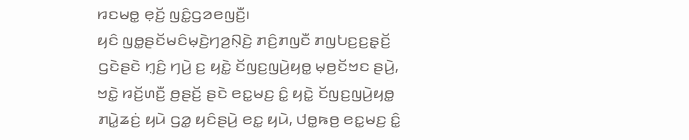ꤙꤢꤗꤥ꤭ ꤕ꤫ꤢꤩ꤬ ꤜꤢꤨ꤭ꤞꤤꤕꤜꤢꤪ꤬꤯
ꤟꤢꤨ ꤜꤥ꤭ꤔꤢꤩꤗꤢꤨꤗ꤫ꤢꤧ꤬ꤚꤤ꤬ꤡ꤫ꤢꤧ꤬ ꤊꤢꤨ꤬ꤊꤜꤢꤪ ꤊꤜꤝꤢ꤬ꤢ꤬ꤔ꤫ꤢꤩ꤬ ꤞꤢꤧꤔꤢꤧ ꤚ꤫ꤢꤨ꤬ ꤚꤣꤧ꤬ ꤢ꤬ ꤟꤢꤧ꤭ ꤢꤩꤜꤢ꤬ꤜꤣꤧ꤬ꤟꤥ꤭ ꤗ꤫ꤥ꤬ꤢꤩꤠꤢ ꤔꤣꤧ꤬, ꤠꤢꤧ꤭ ꤙꤢꤩ꤬ꤛꤢꤪ꤬ ꤥ꤬ꤔꤢꤩ꤬ ꤔꤢꤧ ꤕꤢ꤭ꤗꤢ꤬ ꤢꤨ꤭ ꤟꤢꤧ꤭ ꤢꤩꤜꤢ꤬ꤜꤣꤧ꤬ꤟꤥ꤭ ꤊꤣꤧ꤭ꤘꤢꤦ꤬ ꤟꤣꤧ ꤞꤤ꤭ ꤟꤢꤨꤔꤣꤧ꤬ ꤕꤢ꤭ ꤟꤣꤧ, ꤓꤥ꤭ꤒꤥ꤬ ꤕꤢ꤭ꤗꤢ꤬ ꤢꤨ꤭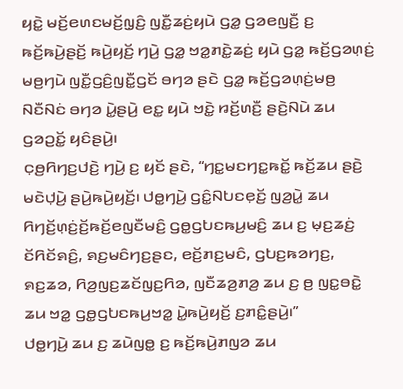ꤟꤢꤧ꤭ ꤗꤢꤩ꤬ꤕꤛꤢꤗꤢꤩ꤬ꤜ꤫ꤢꤨ꤬ ꤜꤢꤪ꤭ꤘꤢꤦ꤬ꤟꤣꤧ ꤞꤤ꤭ ꤞꤤꤕꤜꤢꤪ꤬ ꤢ꤬ ꤒꤢꤩ꤬ꤒꤣꤧ꤬ꤔꤢꤩ꤬ ꤒꤣꤧ꤬ꤟꤢꤩ꤬ ꤚꤣꤧ꤬ ꤞꤤ꤭ ꤠꤤ꤭ꤊꤢꤧ꤭ꤘꤢꤦ꤬ ꤟꤣꤧ ꤞꤤ꤭ ꤒꤢꤩ꤬ꤞꤤꤛ꤫ꤢꤦ꤬ ꤗꤥ꤬ꤚꤣꤧ ꤜꤢꤪ꤭ꤞꤢꤨ꤬ꤜꤢꤪ꤭ꤞꤢꤩ ꤋꤚꤤ ꤔꤢꤧ ꤞꤤ꤭ ꤒꤢꤩ꤬ꤞꤤꤛ꤫ꤢꤦ꤬ꤗꤥ꤬ ꤡꤢꤪꤡꤢꤦ ꤋꤚꤤ ꤣꤧ꤭ꤔꤣꤧ꤬ ꤕꤢ꤭ ꤟꤣꤧ ꤠꤢꤧ꤭ ꤙꤢꤩ꤬ꤛꤢꤪ꤬ ꤔꤢꤧ꤬ꤡꤣꤧ ꤘꤣ ꤞꤤꤑꤢꤩ꤭ ꤟꤢꤨꤔꤣꤧ꤬꤯
ꤍ꤫ꤥ꤬ꤖꤚꤢ꤬ꤓꤢꤧ꤬ ꤚꤣꤧ꤬ ꤢ꤬ ꤟꤢꤩ ꤔꤢꤧ, “ꤚꤢ꤭ꤗꤢꤚꤢ꤭ꤒꤢꤩ꤭ ꤒꤢꤩ꤬ꤘꤣ ꤔꤢꤧ꤬ ꤗꤢꤧꤓ꤫ꤣꤧ꤬ ꤔꤣꤧ꤬ꤒꤣꤧ꤬ꤟꤢꤩ꤬꤯ ꤓꤥ꤭ꤚꤣꤧ꤬ ꤞꤢꤨ꤭ꤡꤝꤢꤕ꤫ꤢꤩ꤬ ꤜꤤ꤬ꤣꤧ꤭ ꤘꤣ ꤖꤚꤢꤩ꤬ꤛ꤫ꤢꤦ꤬ꤢꤩ꤬ꤒꤢꤩ꤬ꤕꤜꤢꤪꤗꤢꤨ꤬ ꤞꤥ꤭ꤞꤝꤢꤒꤣ꤬ꤗꤢꤨ꤬ ꤘꤣ ꤢ꤬ ꤗ꤫ꤢ꤬ꤘꤢꤦ꤬ ꤢꤩꤖꤢꤩꤎꤢꤨ꤬, ꤎꤢ꤬ꤗꤢꤨꤚꤢ꤬ꤔꤢ, ꤕꤢꤩ꤬ꤊꤢ꤬ꤗꤢꤨ, ꤞꤝꤢ꤬ꤒꤤꤚꤢ꤬, ꤎꤢ꤬ꤘꤤ, ꤖꤤ꤬ꤜꤢ꤬ꤘꤢꤩꤜꤢ꤬ꤖꤤ, ꤜꤢꤪꤘꤤ꤬ꤊꤤ꤬ ꤘꤣ ꤢ꤬ ꤥ꤬ ꤜꤢ꤭ꤋꤢꤧ꤭ ꤘꤣ ꤠꤤ꤭ ꤞꤥ꤭ꤞꤝꤢꤒꤣ꤬ꤠꤤ꤭ ꤣꤧ꤭ꤒꤣꤧ꤬ꤟꤢꤩ꤬ ꤢ꤬ꤊꤢꤨ꤭ꤔꤣꤧ꤬꤯”
ꤓꤥ꤭ꤚꤣꤧ꤬ ꤘꤣ ꤢ꤬ ꤘꤣꤧꤜꤥ꤭ ꤢ꤬ ꤒꤢꤩ꤬ꤒꤣꤧ꤬ꤊꤜꤤ ꤘꤣ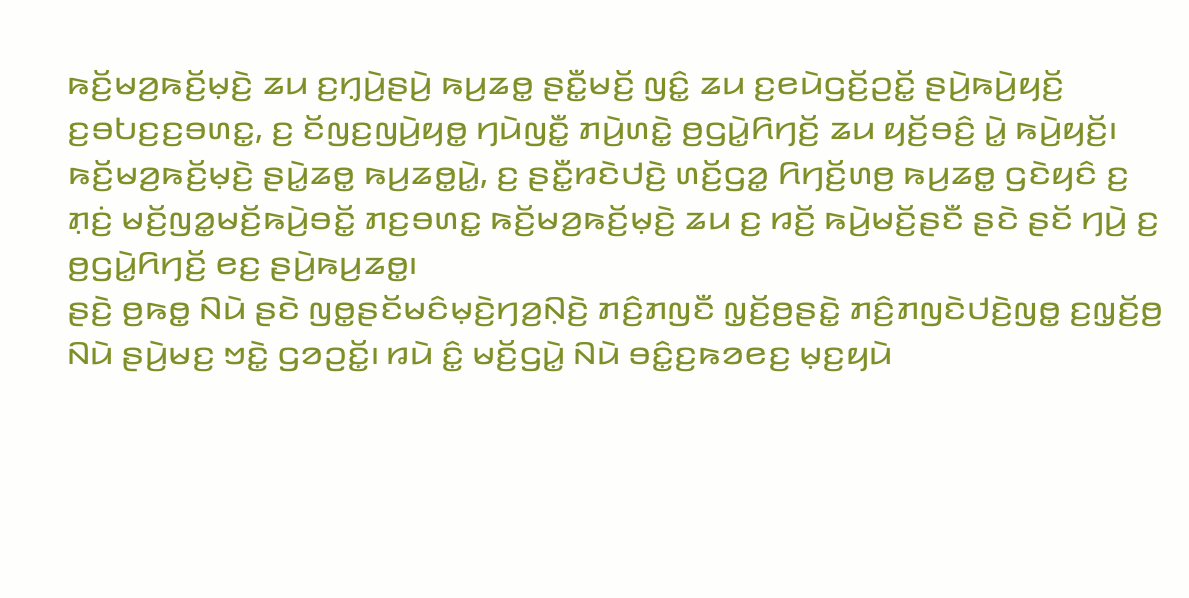ꤒꤢꤩ꤬ꤗꤤ꤬ꤒꤢꤩ꤬ꤗ꤫ꤢꤧ꤬ ꤘꤣ ꤢ꤬ꤚ꤫ꤣꤧ꤬ꤔꤣꤧ꤬ ꤒꤣ꤬ꤘꤥ꤭ ꤔꤢꤪ꤭ꤗꤢꤩ꤬ ꤜꤢꤨ꤭ ꤘꤣ ꤢ꤬ꤕꤣꤧꤞꤢꤩ꤬ꤑꤢꤩ꤭ ꤔꤣꤧ꤬ꤒꤣꤧ꤬ꤟꤢꤩ꤬ ꤢ꤬ꤋꤝꤢ꤬ꤢ꤬ꤋꤛꤢ꤭, ꤢ꤬ ꤢꤩꤜꤢ꤬ꤜꤣꤧ꤬ꤟꤥ꤭ ꤚꤣꤧꤜꤢꤪ꤭ ꤊꤣꤧ꤬ꤛꤢꤧ꤭ ꤥ꤬ꤞꤣꤧ꤭ꤖꤚꤢꤩ꤬ ꤘꤣ ꤟꤢꤩ꤬ꤋꤢꤨ꤬ ꤣꤧ꤭ ꤒꤣꤧ꤬ꤟꤢꤩ꤬꤯ ꤒꤢꤩ꤬ꤗꤤ꤬ꤒꤢꤩ꤬ꤗ꤫ꤢꤧ꤬ ꤔꤣꤧ꤭ꤘꤥ꤭ ꤒꤣ꤬ꤘꤥ꤭ꤣꤧ꤭, ꤢ꤬ ꤔꤢꤪ꤭ꤙꤢꤧꤓꤢꤧ꤬ ꤛꤢꤩ꤬ꤞꤤ꤭ ꤖꤚꤢꤩ꤬ꤛꤥ꤬ ꤒꤣ꤬ꤘꤥ꤭ ꤞꤢꤧꤟꤢꤨ ꤢ꤬ ꤊ꤫ꤢꤦ꤬ ꤗꤢꤩ꤬ꤜꤤ꤭ꤗꤢꤩ꤬ꤒꤣꤧ꤬ꤋꤢꤩ꤭ ꤊꤢ꤬ꤋꤛꤢ꤭ ꤒꤢꤩ꤬ꤗꤤ꤬ꤒꤢꤩ꤬ꤗ꤫ꤢꤧ꤬ ꤘꤣ ꤢ꤬ ꤙꤢꤩ꤬ ꤒꤣꤧ꤬ꤗꤢꤩ꤬ꤔꤢꤪ ꤔꤢꤧ ꤔꤢꤩ ꤚꤣꤧ꤬ ꤢ꤬ ꤥ꤬ꤞꤣꤧ꤭ꤖꤚꤢꤩ꤬ ꤕꤢ꤬ ꤔꤣꤧ꤬ꤒꤣ꤬ꤘꤥ꤭꤯
ꤔꤢꤧ꤬ ꤥ꤬ꤒꤥ꤭ ꤡꤣꤧ ꤔꤢꤧ ꤜꤥ꤭ꤔꤢꤩꤗꤢꤨꤗ꤫ꤢꤧ꤬ꤚꤤ꤬ꤡ꤫ꤢꤧ꤬ ꤊꤢꤨ꤬ꤊꤜꤢꤪ ꤜ꤫ꤢꤩ꤬ꤥ꤬ꤔꤢꤧ꤭ ꤊꤢꤨ꤬ꤊꤜꤢꤧꤓꤢꤧ꤬ꤜꤥ꤭ ꤢ꤬ꤜ꤫ꤢꤩ꤬ꤥ꤬ ꤡꤣꤧ ꤔꤣꤧ꤬ꤗꤢ꤬ ꤠꤢꤧ꤭ ꤞꤤꤑꤢꤩ꤭꤯ ꤙꤣꤧ ꤢꤨ꤭ ꤗꤢꤩ꤬ꤞꤣꤧ꤭ ꤡꤣꤧ ꤋꤢꤨ꤭ꤢ꤬ꤒꤤꤕꤢ꤬ ꤗ꤫ꤢ꤬ꤟꤣꤧ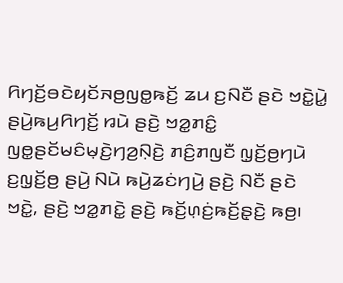ꤖꤚꤢꤩ꤬ꤋꤢꤧꤟꤢꤩꤏꤥ꤬ꤜꤥ꤭ꤒꤢꤩ꤬ ꤘꤣ ꤢ꤬ꤡꤢꤪ ꤔꤢꤧ ꤠꤢꤧ꤭ꤣꤧ꤭ ꤔꤣꤧ꤬ꤒꤣ꤬ꤖꤚꤢꤩ꤬ ꤙꤣꤧ ꤔꤢꤧ꤬ ꤠꤤ꤭ꤊꤢꤨ꤭ ꤜꤥ꤭ꤔꤢꤩꤗꤢꤨꤗ꤫ꤢꤧ꤬ꤚꤤ꤬ꤡ꤫ꤢꤧ꤬ ꤊꤢꤨ꤬ꤊꤜꤢꤪ ꤜ꤫ꤢꤩ꤬ꤥ꤬ꤚꤣꤧ ꤢ꤬ꤜ꤫ꤢꤩ꤬ꤥ꤬ ꤔꤣꤧ꤬ ꤡꤣꤧ ꤒꤣꤧ꤬ꤘꤢꤦꤚꤣꤧ꤬ ꤔꤢꤧ꤬ ꤡꤢꤪ ꤔꤢꤧ ꤠꤢꤧ꤭, ꤔꤢꤧ꤬ ꤠꤤ꤭ꤊꤢꤧ꤭ ꤔꤢꤧ꤬ ꤒꤢꤩ꤬ꤛ꤫ꤢꤦ꤬ꤒꤢꤩ꤬ꤔ꤫ꤢꤧ꤬ ꤒꤥ꤬꤯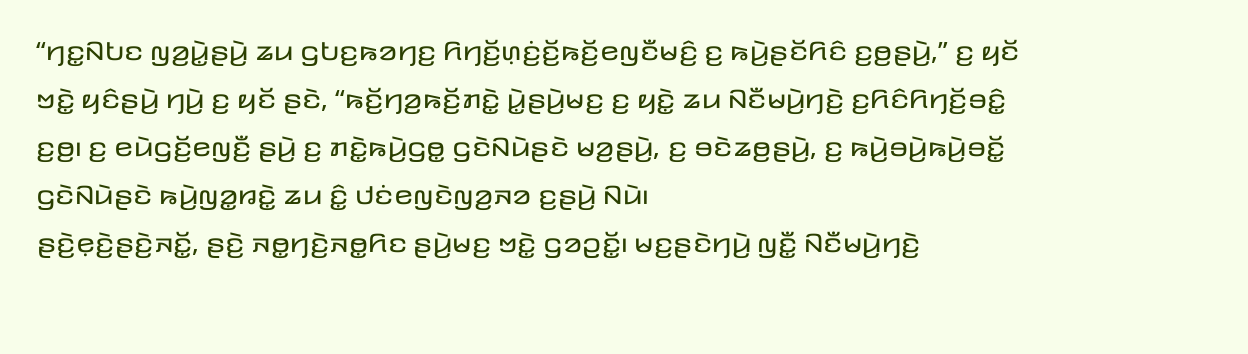“ꤚꤢ꤭ꤡꤝꤢ ꤜꤤ꤬ꤣꤧ꤭ꤔꤣꤧ꤬ ꤘꤣ ꤞꤝꤢ꤬ꤒꤤꤚꤢ꤬ ꤖꤚꤢꤩ꤬ꤛ꤫ꤢꤦ꤬ꤢꤩ꤬ꤒꤢꤩ꤬ꤕꤜꤢꤪꤗꤢꤨ꤬ ꤢ꤬ ꤒꤣꤧ꤬ꤔꤢꤩꤖꤢꤨ ꤢ꤬ꤥ꤬ꤔꤣꤧ꤬,” ꤢ꤬ ꤟꤢꤩ ꤠꤢꤧ꤭ ꤟꤢꤨꤔꤣꤧ꤬ ꤚꤣꤧ꤬ ꤢ꤬ ꤟꤢꤩ ꤔꤢꤧ, “ꤒꤢꤩ꤬ꤚꤤ꤬ꤒꤢꤩ꤬ꤊꤢꤧ꤭ ꤣꤧ꤭ꤔꤣꤧ꤬ꤗꤢ꤬ ꤢ꤬ ꤟꤢꤧ꤭ ꤘꤣ ꤡꤢꤪꤗꤣꤧ꤬ꤚꤢꤧ꤬ ꤢ꤬ꤖꤢꤨꤖꤚꤢꤩ꤬ꤋꤢꤨ꤭ ꤢ꤬ꤥ꤬꤯ ꤢ꤬ ꤕꤣꤧꤞꤢꤩ꤬ꤕꤜꤢꤪ꤬ ꤔꤣꤧ꤬ ꤢ꤬ ꤊꤢꤧ꤭ꤒꤣꤧ꤬ꤞꤥ꤭ ꤞꤢꤧꤡꤣꤧꤔꤢꤧ ꤗꤤ꤬ꤔꤣꤧ꤬, ꤢ꤬ ꤋꤢꤧꤘꤥ꤬ꤔꤣꤧ꤬, ꤢ꤬ ꤒꤣꤧ꤬ꤋꤣꤧ꤬ꤒꤣꤧ꤬ꤋꤢꤩ꤭ ꤞꤢꤧꤡꤣꤧꤔꤢꤧ ꤒꤣꤧ꤬ꤜꤤ꤭ꤙꤢꤧ꤭ ꤘꤣ ꤢꤨ꤭ ꤓꤢꤦꤕꤜꤢꤧꤜꤤ꤬ꤏꤤ ꤢ꤬ꤔꤣꤧ꤬ ꤡꤣꤧ꤯
ꤔꤢꤧ꤬ꤕ꤫ꤢꤧ꤬ꤔꤢꤧ꤬ꤏꤢꤩ꤭, ꤔꤢꤧ꤬ ꤏꤥ꤭ꤚꤢꤧ꤬ꤏꤥ꤭ꤖꤢ ꤔꤣꤧ꤬ꤗꤢ꤬ ꤠꤢꤧ꤭ ꤞꤤꤑꤢꤩ꤭꤯ ꤗꤢ꤬ꤔꤢꤧꤚꤣꤧ꤬ ꤜꤢꤪ꤭ ꤡꤢꤪꤗꤣꤧ꤬ꤚꤢꤧ꤬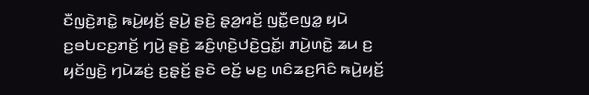ꤢꤪꤜꤢꤧ꤬ꤊꤢꤧ꤭ ꤒꤣꤧ꤬ꤟꤢꤩ꤬ ꤔꤣꤧ꤬ ꤔꤢꤧ꤬ ꤔ꤫ꤤ꤬ꤙꤢꤩ꤬ ꤜꤢꤪ꤭ꤕꤜꤤ꤭ ꤟꤣꤧ ꤢ꤬ꤋꤝꤢꤢ꤬ꤊꤢꤩ꤬ ꤚꤣꤧ꤬ ꤔꤢꤧ꤬ ꤘꤢꤨ꤬ꤛ꤫ꤢꤧ꤬ꤓꤢꤧ꤬ꤞꤢꤩ꤭꤯ ꤊꤣꤧ꤬ꤛꤢꤧ꤭ ꤘꤣ ꤢ꤬ ꤟꤢꤩꤜꤢꤧ꤬ ꤚꤣꤧꤘꤢꤦ꤬ ꤢ꤬ꤔ꤫ꤢꤩ꤬ ꤔꤢꤧ ꤕꤢꤩ꤬ ꤗꤢ꤬ ꤛꤢꤨꤘꤢ꤬ꤖꤢꤨ ꤒꤣꤧ꤬ꤟꤢꤩ꤬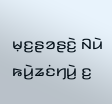ꤗ꤫ꤢ꤬ꤔꤤꤔꤢꤧ꤬ ꤡꤣꤧ ꤒꤣꤧ꤬ꤘꤢꤦꤚꤣꤧ꤬ ꤢ꤬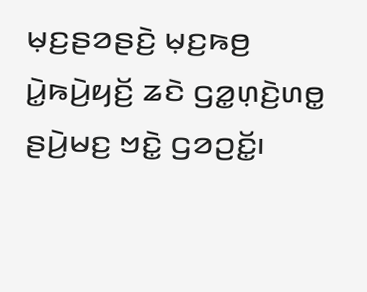ꤗ꤫ꤢ꤬ꤔꤤꤔꤢꤧ꤬ ꤗ꤫ꤢ꤬ꤒꤥ꤬ ꤣꤧ꤭ꤒꤣꤧ꤬ꤟꤢꤩ꤬ ꤘꤢꤧ ꤞꤤ꤭ꤛ꤫ꤢꤧ꤬ꤛꤥ꤭ ꤔꤣꤧ꤬ꤗꤢ꤬ ꤠꤢꤧ꤭ ꤞꤤꤑꤢꤩ꤭꤯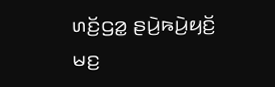ꤛꤢꤩ꤬ꤞꤤ꤭ ꤔꤣꤧ꤬ꤒꤣꤧ꤬ꤟꤢꤩ꤬ ꤗꤢ꤬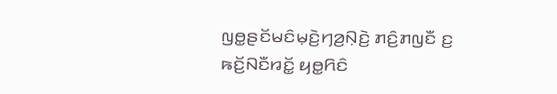ꤜꤥ꤭ꤔꤢꤩꤗꤢꤨꤗ꤫ꤢꤧ꤬ꤚꤤ꤬ꤡ꤫ꤢꤧ꤬ ꤊꤢꤨ꤬ꤊꤜꤢꤪ ꤢ꤬ ꤒꤢꤩ꤬ꤡꤢꤪꤙꤢꤩ꤭ ꤟꤥ꤭ꤖꤢꤨ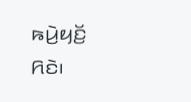ꤒꤣꤧ꤬ꤟꤢꤩ꤬ ꤖꤢꤧ꤯